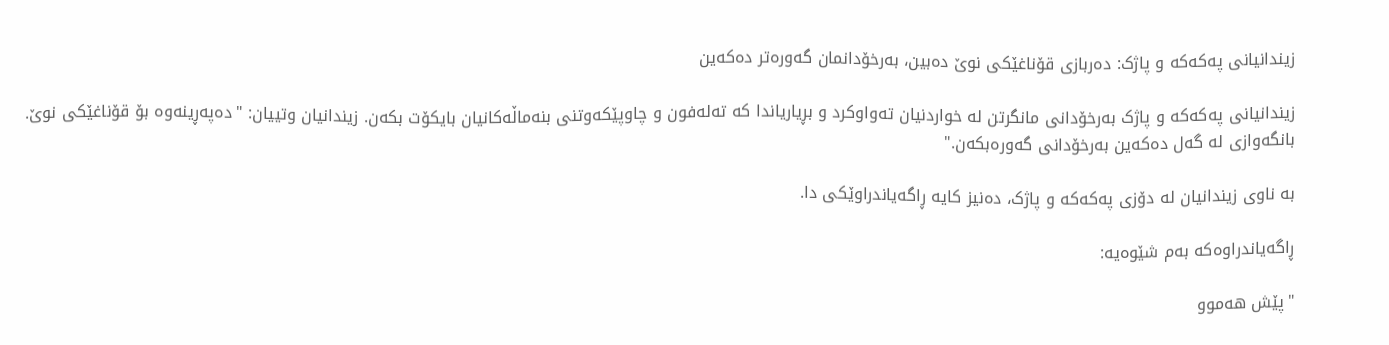زیندانیانی پەکەکە و پاژک: دەربازی قۆناغێکی نوێ دەبین، بەرخۆدانمان گەورەتر دەکەین

زیندانیانی پەکەکە و پاژک بەرخۆدانی مانگرتن لە خواردنیان تەواوکرد و بڕیاریاندا کە تەلەفون و چاوپێکەوتنی بنەماڵەکانیان بایکۆت بکەن. زیندانیان وتییان: "دەپەڕینەوە بۆ قۆناغێکی نوێ. بانگەوازی لە گەل دەکەین بەرخۆدانی گەورەبکەن."

بە ناوی زیندانیان لە دۆزی پەکەکە و پاژک، دەنیز کایە ڕاگەیاندراوێکی دا.

ڕاگەیاندراوەکە بەم شێوەیە:

"پێش هەموو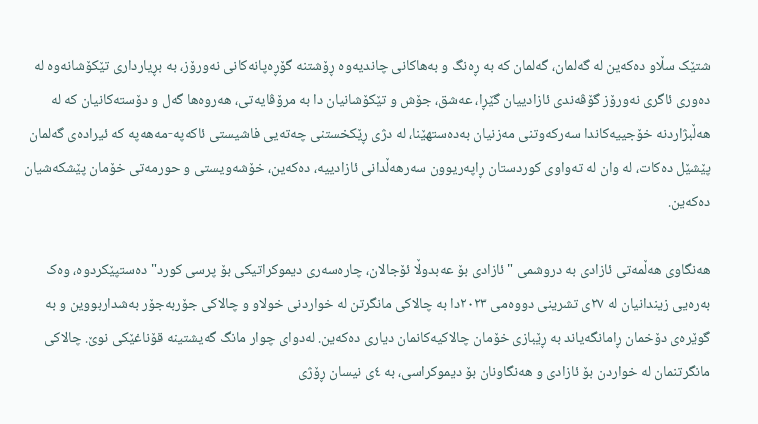شتێک سڵاو دەکەین لە گەلمان، گەلمان کە بە ڕەنگ و بەهاکانی چاندیەوە ڕۆشتنە گۆڕەپانەکانی نەورۆز، بە بڕیارداری تێکۆشانەوە لە دەوری ئاگری نەورۆز گۆڤەندی ئازادییان گێڕا، عەشق، جۆش و تێکۆشانیان دا بە مرۆڤایەتی، هەروەها گەل و دۆستەکانیان کە لە هەڵبژاردنە خۆجییەکاندا سەرکەوتنی مەزنیان بەدەستهێنا، لە دژی ڕێکخستنی چەتەیی فاشیستی ئاکەپە-مەهەپە کە ئیرادەی گەلمان پێشێل دەکات، لە وان لە تەواوی کوردستان ڕاپەریوون سەرهەڵدانی ئازادییە، دەکەین، خۆشەویستی و حورمەتی خۆمان پێشکەشیان دەکەین.

هەنگاوی هەڵمەتی ئازادی بە دروشمی "ئازادی بۆ عەبدوڵا ئۆجالان، چارەسەری دیموکراتیکی بۆ پرسی کورد" دەستپێکردوە، وەک بەرەیی زیندانیان لە ٢٧ی تشرینی دووەمی ٢٠٢٣دا بە چالاکی مانگرتن لە خواردنی خولاو و چالاکی جۆربەجۆر بەشداربووین و بە گوێرەی دۆخمان ڕامانگەیاند بە ڕێبازی خۆمان چالاکیەکانمان دیاری دەکەین. لەدوای چوار مانگ گەیشتینە قۆناغێکی نوێ. چالاکی مانگرتنمان لە خواردن بۆ ئازادی و هەنگاونان بۆ دیموکراسی، بە ٤ی نیسان ڕۆژی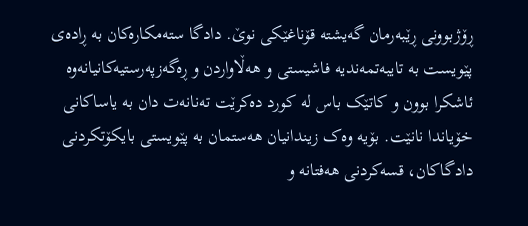ڕۆژبوونی ڕێبەرمان گەیشتە قۆناغێکی نوێ. دادگا ستەمکارەکان بە ڕادەی پێویست بە تایبەتمەندیە فاشیستی و هەڵاواردن و ڕەگەزپەرستیەکانیانەوە ئاشکرا بوون و کاتێک باس لە کورد دەکرێت تەنانەت دان بە یاساکانی خۆیاندا نانێت. بۆیە وەک زیندانیان هەستمان بە پێویستی بایکۆتکردنی دادگاکان، قسەکردنی هەفتانە و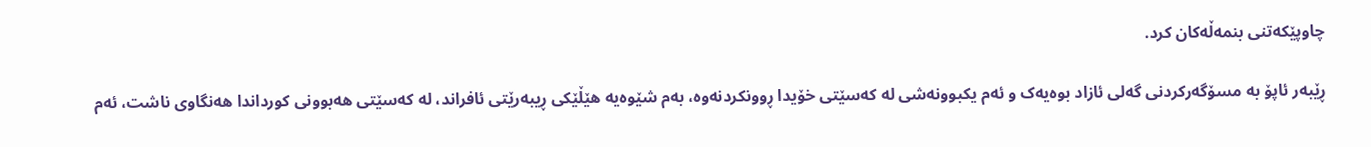چاوپێکەتنی بنمەڵەکان کرد.

ڕێبەر ئاپۆ بە مسۆگەرکردنی گەلی ئازاد بوەیەک و ئەم یکبوونەشی لە کەسێتی خۆیدا ڕوونکردنەوە، بەم شێوەیە هێڵێکی ڕیبەرێتی ئافراند، لە کەسێتی هەبوونی کورداندا هەنگاوی ناشت، ئەم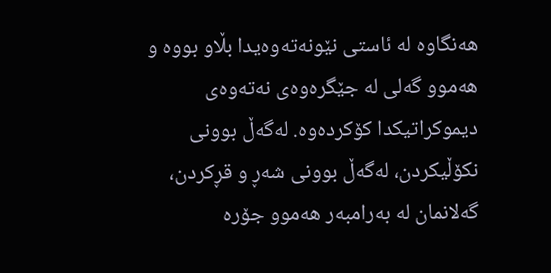هەنگاوە لە ئاستی نێونەتەوەیدا بڵاو بووە و هەموو گەلی لە جێگرەوەی نەتەوەی دیموکراتیکدا کۆکردەوە. لەگەڵ بوونی نکۆڵیکردن، لەگەڵ بوونی شەڕ و قڕکردن، گەلانمان لە بەرامبەر هەموو جۆرە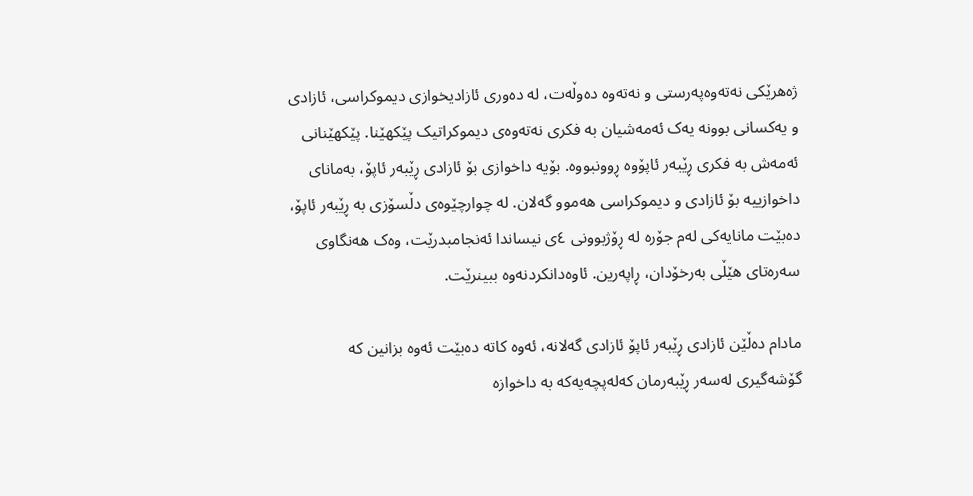ژەهرێکی نەتەوەپەرستی و نەتەوە دەوڵەت، لە دەوری ئازادیخوازی دیموکراسی، ئازادی و یەکسانی بوونە یەک ئەمەشیان بە فکری نەتەوەی دیموکراتیک پێكهێنا. پێکهێنانی ئەمەش بە فکری ڕێبەر ئاپۆوە ڕوونبووە. بۆیە داخوازی بۆ ئازادی ڕێبەر ئاپۆ، بەمانای داخوازییە بۆ ئازادی و دیموکراسی هەموو گەلان. لە چوارچێوەی دڵسۆزی بە ڕێبەر ئاپۆ، دەبێت مانایەکی لەم جۆرە لە ڕۆژبوونی ٤ی نیساندا ئەنجامبدرێت، وەک هەنگاوی سەرەتای هێڵی بەرخۆدان، ڕاپەرین. ئاوەدانکردنەوە ببینرێت.

مادام دەڵێن ئازادی ڕێبەر ئاپۆ ئازادی گەلانە، ئەوە کاتە دەبێت ئەوە بزانین کە گۆشەگیری لەسەر ڕێبەرمان کەلەپچەیەکە بە داخوازە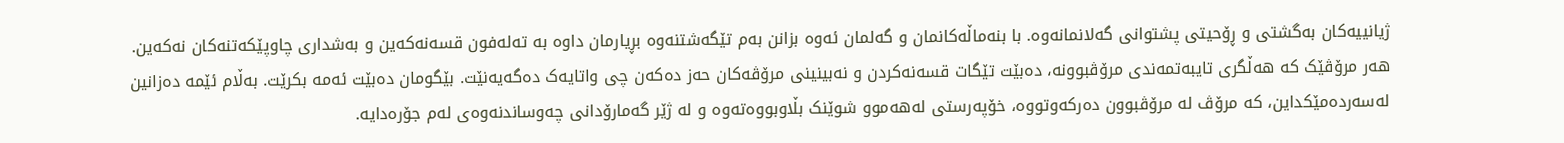ژیانییەکان بەگشتی و ڕۆحیتی پشتوانی گەلانمانەوە. با بنەماڵەکانمان و گەلمان ئەوە بزانن بەم تێگەشتنەوە بڕیارمان داوە بە تەلەفون قسەنەکەین و بەشداری چاوپێکەتنەکان نەکەین. هەر مرۆڤێک کە هەڵگری تایبەتمەندی مرۆڤبوونە، دەبێت تێگات قسەنەکردن و نەبینینی مرۆڤەکان حەز دەکەن چی واتایەک دەگەیەنێت. بێگومان دەبێت ئەمە بکرێت. بەڵام ئێمە دەزانین لەسەردەمێکداین، کە مرۆڤ لە مرۆڤبوون دەرکەوتووە، خۆپەرستی لەهەموو شوێنک بڵاوبووەتەوە و لە ژێر گەمارۆدانی چەوساندنەوەی لەم جۆرەدایە.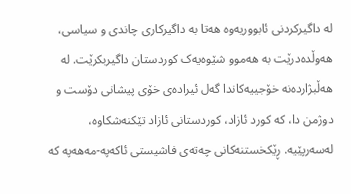لە داگیرکردنی ئابووریەوە هەتا بە داگیرکاری چاندی و سیاسی، هەوڵدەدرێت بە هەموو شێوەیەک کوردستان داگیربکرێت. لە هەڵبژاردەنە خۆجییەکاندا گەل ئیرادەی خۆی پیشانی دۆست و دوژمن دا، کە کورد ئازاد، کوردستانی ئازاد تێکنەشکاوە، لەسەرپێیە. ڕێکخستنەکانی چەتەی فاشیستی ئاکەپە-مەهەپە کە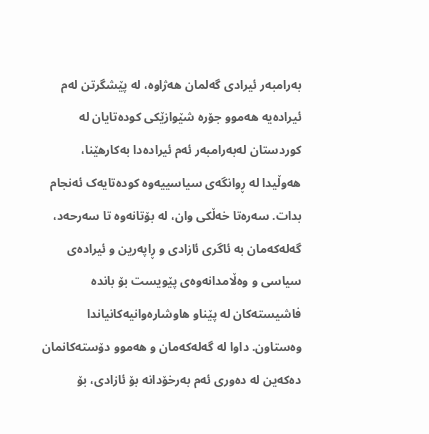بەرامبەر ئیرادی گەلمان هەژاوە، لە پێشگرتن لەم ئیرادەیە هەموو جۆرە شێوازێکی کودەتایان لە کوردستان لەبەرامبەر ئەم ئیرادەدا بەکارهێنا، هەوڵیدا لە ڕوانگەی سیاسییەوە کودەتایەک ئەنجام بدات. سەرەتا خەڵکی وان، لە بۆتانەوە تا سەرحەد، گەلەکەمان بە ئاگری ئازادی و ڕاپەرین و ئیرادەی سیاسی و وەڵامدانەوەی پێویست بۆ باندە فاشیستەکان لە پێناو هاوشارەوانیەکانیاندا وەستاون. داوا لە گەلەکەمان و هەموو دۆستەکانمان دەکەین لە دەوری ئەم بەرخۆدانە بۆ ئازادی، بۆ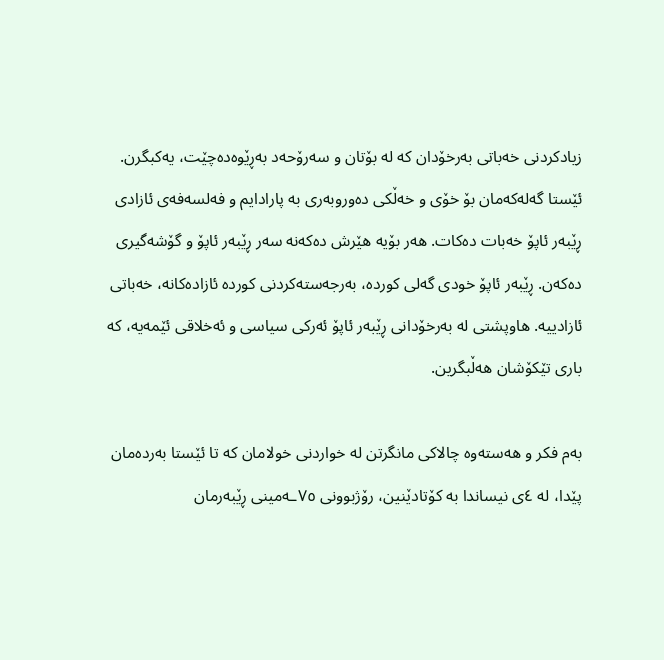زیادکردنی خەباتی بەرخۆدان کە لە بۆتان و سەرۆحەد بەڕێوەدەچێت، یەکبگرن. ئێستا گەلەکەمان بۆ خۆی و خەڵکی دەوروبەری بە پارادایم و فەلسەفەی ئازادی ڕێبەر ئاپۆ خەبات دەکات. هەر بۆیە هێرش دەکەنە سەر ڕێبەر ئاپۆ و گۆشەگیری دەکەن. ڕێبەر ئاپۆ خودی گەلی کوردە، بەرجەستەکردنی کوردە ئازادەکانە، خەباتی ئازادییە. هاوپشتی لە بەرخۆدانی ڕێبەر ئاپۆ ئەرکی سیاسی و ئەخلاقی ئێمەیە، کە باری تێکۆشان هەڵبگرین.

بەم فکر و هەستەوە چالاکی مانگرتن لە خواردنی خولامان کە تا ئێستا بەردەمان پێدا، لە ٤ی نیساندا بە کۆتادێنین، رۆژبوونی ٧٥ـەمینی ڕێبەرمان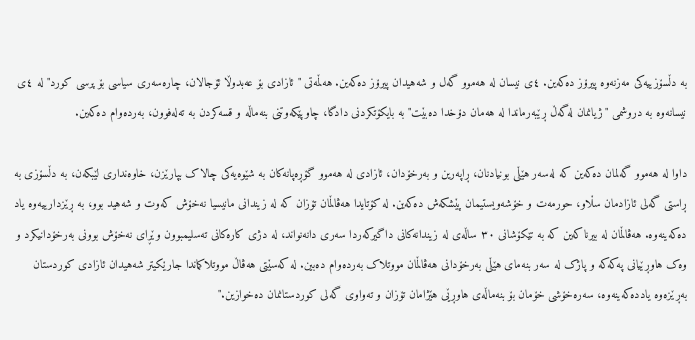بە دڵسۆزییەکی مەزنەوە پیرۆز دەکەین. ٤ی نیسان لە هەموو گەل و شەهیدان پیرۆز دەکەین. هەڵمەتی "ئازادی بۆ عەبدوڵا ئۆجالان، چارەسەری سیاسی بۆ پرسی کورد" لە ٤ی نیسانەوە بە دروشمی "ژیانمان لەگەڵ ڕێبەرماندا لە هەمان دۆخدا دەبێت" بە بایکۆتکردنی دادگا، چاوپێکەوتنی بنەماڵە و قسەکردن بە تەلەفوون، بەردەوام دەکەین.

داوا لە هەموو گەلمان دەکەین کە لەسەر هێڵی بونیادنان، ڕاپەرین و بەرخۆدان، ئازادی لە هەموو گۆڕەپانەکان بە شێوەیەکی چالاک بپارێزن، خاوەنداری لێبکەن، بە دڵسۆزی بە ڕاستی گەلی ئازادمان سڵاو، حورمەت و خۆشەویستیمان پێشکەش دەکەین. لە کۆتایدا هەڤاڵمان تۆزان کە لە زیندانی مانیسیا نەخۆش کەوت و شەهید بوو، بە ڕێزدارییەوە یاد دەکەینەوە. هەڤاڵمان لە بیرناکەین کە بە تێکۆشانی ٣٠ ساڵەی لە زیندانەکانی داگیرکەردا سەری دانەنواند، لە دژی کارەکانی تەسلیمبوون وێڕای نەخۆش بوونی بەرخۆدانیکرد و وەک هاوڕێیانی پەکەکە و پاژک لە سەر بنەمای هێڵی بەرخۆدانی هەڤاڵمان مووتلاک بەردەوام دەبین. لە کەسێتی هەڤاڵ مووتلاکماندا جارێکیتر شەهیدان ئازادی کوردستان بەڕێزەوە یاددەکەینەوە، سەرەخۆشی خۆمان بۆ بنەماڵەی هاوڕێی هێژامان تۆزان و تەواوی گەلی کوردستانمان دەخوازین."